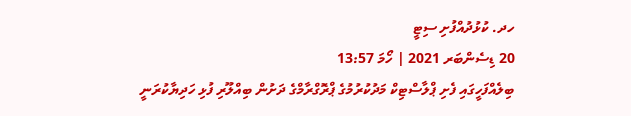ހދ. ކުޅުދުއްފުށި ސިޓީ
20 ޑިސެންބަރ 2021 | ހޯމަ 13:57
ބިލެއްފަހީގައި ފެށި ޕްލާސްޓިކް މަދުކުރުމުގެ ޕްރޮގްރާމްގެ ދަށުން ބިއްލޫރި ފުޅި ހަދިޔާކުރަނީ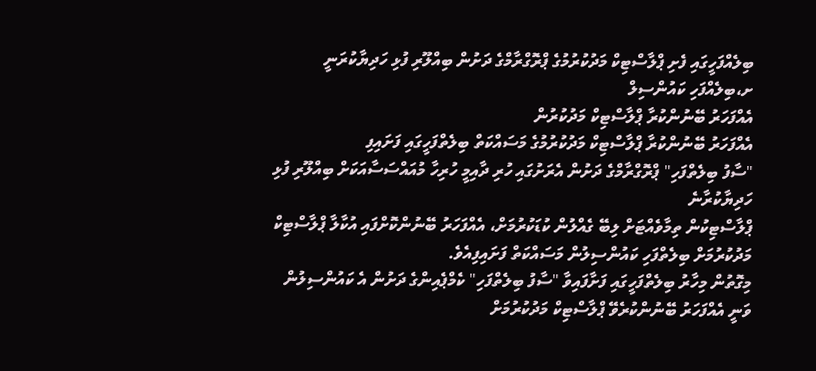ބިލެއްފަހީގައި ފެށި ޕްލާސްޓިކް މަދުކުރުމުގެ ޕްރޮގްރާމްގެ ދަށުން ބިއްލޫރި ފުޅި ހަދިޔާކުރަނީ
ށ،ބިލެއްފަހި ކައުންސިލް
އެއްފަހަރު ބޭނުންކުރާ ޕްލާސްޓިކް މަދުކުރުން
އެއްފަހަރު ބޭނުންކުރާ ޕްލާސްޓިކް މަދުކުރުމުގެ މަސައްކަތް ބިލެތްފަހީގައި ފަށައިފި
"ސާފު ބިލެތްފަހި" ޕްރޮގްރާމްގެ ދަށުން އެރަށުގައި ހުރި ދާއިމީ ހުރިހާ މުއައްސަސާއަކަށް ބިއްލޫރި ފުޅި ހަދިޔާކުރާނެ
ޕްލާސްޓިކުން ތިމާވެއްޓަށް ލިބޭ ގެއްލުން ކުޑަކުރުމަށް، އެއްފަހަރު ބޭނުންކޮށްފައި އުކާލާ ޕްލާސްޓިކް މަދުކުރުމަށް ބިލެތްފަހި ކައުންސިލުން މަސައްކަތް ފަށައިފިއެވެ.
މިގޮތުން މިހާރު ބިލެތްފަހީގައި ފަށާފައިވާ "ސާފު ބިލެތްފަހި" ކެމްޕެއިންގެ ދަށުން އެ ކައުންސިލުން ވަނީ އެއްފަހަރު ބޭނުންކުރެވޭ ޕްލާސްޓިކް މަދުކުރުމަށް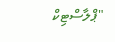"ޕްލާސްޓިކް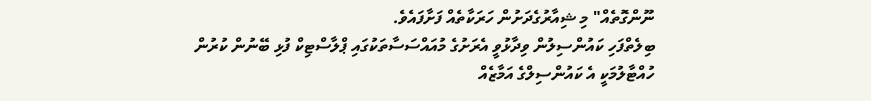ނޫންގޮތެއް" މި ޝިއާރުގެދަށުން ހަރަކާތެއް ފަށާފައެވެ.
ބިލެތްފަހި ކައުންސިލުން ވިދާޅުވީ އެރަށުގެ މުއައްސަސާތަކުގައި ޕްލާސްޓިކް ފުޅި ބޭނުން ކުރުން ހުއްޓާލުމަކީ އެ ކައުންސިލްގެ އަމާޒެއް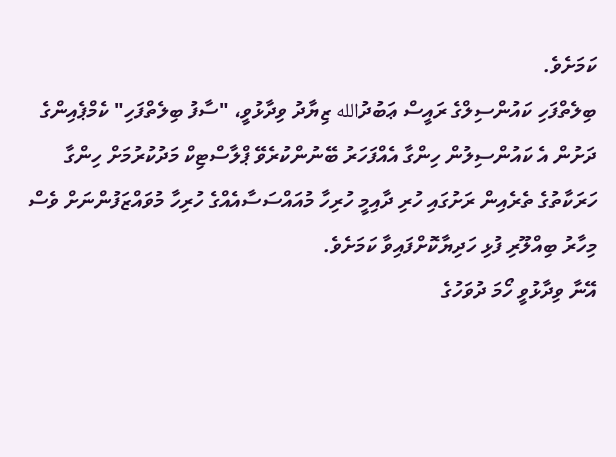ކަމަށެވެ.
ބިލެތްފަހި ކައުންސިލްގެ ރައީސް ޢަބުދުالله ޒިޔާދު ވިދާޅުވީ، "ސާފު ބިލެތްފަހި" ކެމްޕެއިންގެ ދަށުން އެ ކައުންސިލުން ހިންގާ އެއްފަހަރު ބޭނުންކުރެވޭ ޕްލާސްޓިކް މަދުކުރުމަށް ހިންގާ ހަރަކާތުގެ ތެރެއިން ރަށުގައި ހުރި ދާއިމީ ހުރިހާ މުއައްސަސާއެއްގެ ހުރިހާ މުވައްޒަފުންނަށް ވެސް މިހާރު ބިއްލޫރި ފުޅި ހަދިޔާކޮށްފައިވާ ކަމަށެވެ.
އޭނާ ވިދާޅުވީ ހޯމަ ދުވަހުގެ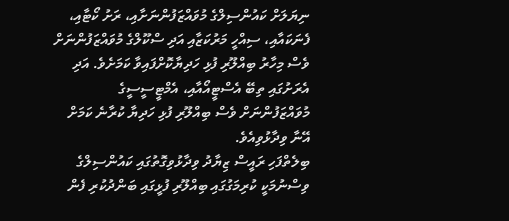ނިޔަލަށް ކައުންސިލްގެ މުވައްޒަފުންނަށާއި، ރަށު ކޯޓާއި، ފެނަކައާއި، ސިއްހީ މަރުކަޒާއި އަދި ސްކޫލްގެ މުވައްޒަފުންނަށް ވެސް މިހާރު ބިއްލޫރި ފުޅި ހަދިޔާކޮށްފައިވާ ކަމަށެވެ. އަދި އެރަށުގައި ތިބޭ އެސްޓީއޯއާއި، އެމްޓީސީސީގެ މުވައްޒަފުންނަށް ވެސް ބިއްލޫރި ފުޅި ހަދިޔާ ކުރާނެ ކަމަށް އޭނާ ވިދާޅުވިއެވެ.
ބިލެތްފަހި ރައީސް ޒިޔާދު ވިދާޅުވިގޮތުގައި ކައުންސިލްގެ ވިސްނުމަކީ ކުރިމަގުގައި ބިއްލޫރި ފުޅީގައި ބަންދުކުރި ފެން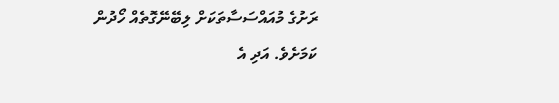ރަށުގެ މުއައްސަސާތަކަށް ލިބޭނޭގޮތެއް ހޯދުން ކަމަށެވެ. އަދި އެ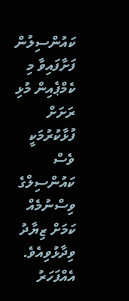ކައުންސިލުން ފަށާފައިވާ މި ކެމްޕެއިން މުޅި ރަށަށް ފުޅާކުރުމަކީ ވެސް ކައުންސިލްގެ ވިސްނުމެއް ކަމަށް ޒިޔާދު ވިދާޅުވިއެވެ.
އެއްފަހަރު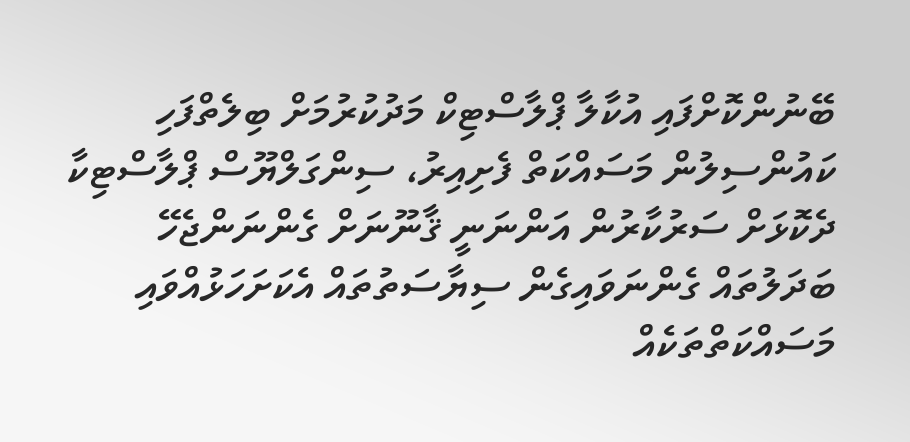ބޭނުންކޮށްފައި އުކާލާ ޕްލާސްޓިކް މަދުކުރުމަށް ބިލެތްފަހި ކައުންސިލުން މަސައްކަތް ފެށިއިރު، ސިންގަލްޔޫސް ޕްލާސްޓިކާ ދެކޮޅަށް ސަރުކާރުން އަންނަނީ ޤާނޫނަށް ގެންނަންޖެހޭ ބަދަލުތައް ގެންނަވައިގެން ސިޔާސަތުތައް އެކަށަހަޅުއްވައި މަސައްކަތްތަކެއް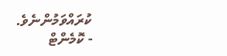ކުރައްވަމުންނެވެ.
- ކޮމެންޓް